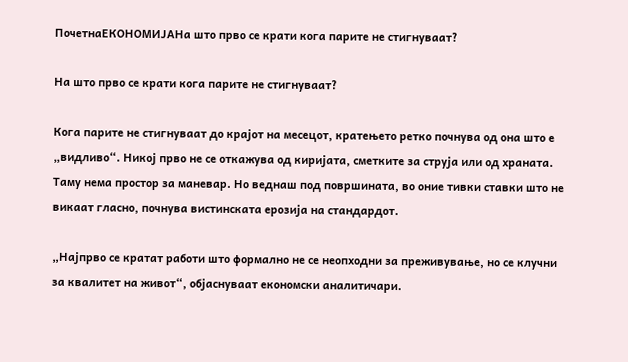ПочетнаЕКОНОМИЈАНа што прво се крати кога парите не стигнуваат?

На што прво се крати кога парите не стигнуваат?

Кога парите не стигнуваат до крајот на месецот, кратењето ретко почнува од она што е „видливо“. Никој прво не се откажува од киријата, сметките за струја или од храната. Таму нема простор за маневар. Но веднаш под површината, во оние тивки ставки што не викаат гласно, почнува вистинската ерозија на стандардот.

„Најпрво се кратат работи што формално не се неопходни за преживување, но се клучни за квалитет на живот“, објаснуваат економски аналитичари.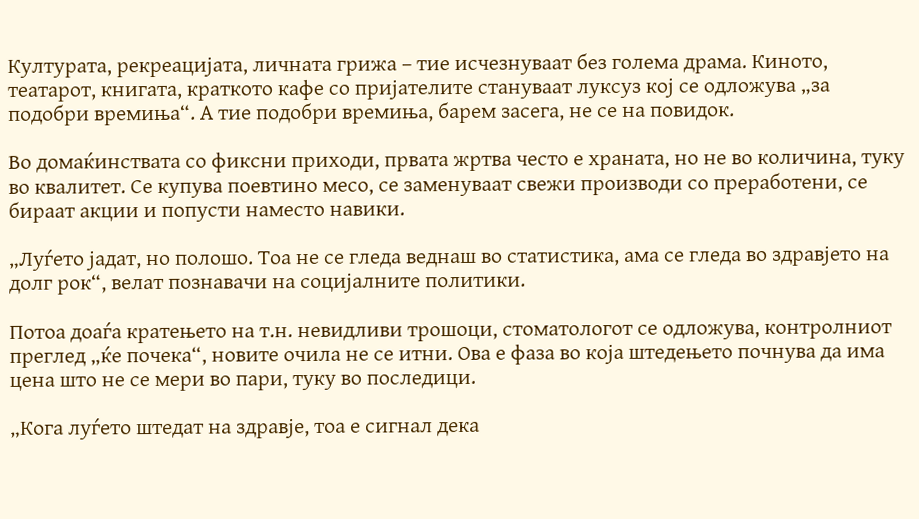Културата, рекреацијата, личната грижа – тие исчезнуваат без голема драма. Киното, театарот, книгата, краткото кафе со пријателите стануваат луксуз кој се одложува „за подобри времиња“. А тие подобри времиња, барем засега, не се на повидок.

Во домаќинствата со фиксни приходи, првата жртва често е храната, но не во количина, туку во квалитет. Се купува поевтино месо, се заменуваат свежи производи со преработени, се бираат акции и попусти наместо навики.

„Луѓето јадат, но полошо. Тоа не се гледа веднаш во статистика, ама се гледа во здравјето на долг рок“, велат познавачи на социјалните политики.

Потоа доаѓа кратењето на т.н. невидливи трошоци, стоматологот се одложува, контролниот преглед „ќе почека“, новите очила не се итни. Ова е фаза во која штедењето почнува да има цена што не се мери во пари, туку во последици.

„Кога луѓето штедат на здравје, тоа е сигнал дека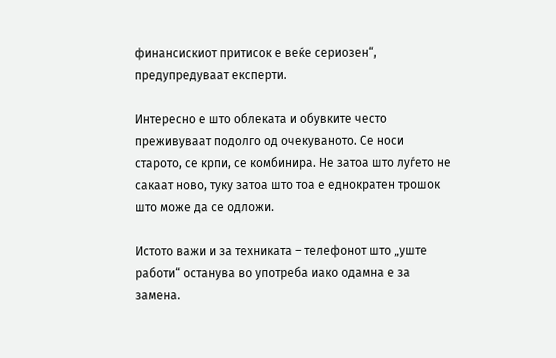финансискиот притисок е веќе сериозен“, предупредуваат експерти.

Интересно е што облеката и обувките често преживуваат подолго од очекуваното. Се носи старото, се крпи, се комбинира. Не затоа што луѓето не сакаат ново, туку затоа што тоа е еднократен трошок што може да се одложи.

Истото важи и за техниката – телефонот што „уште работи“ останува во употреба иако одамна е за замена.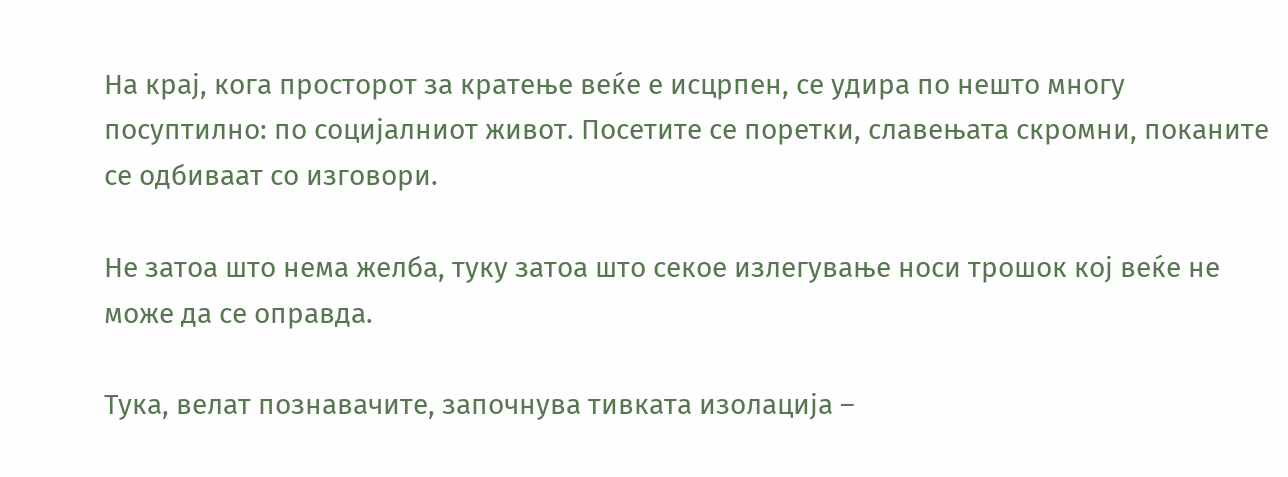На крај, кога просторот за кратење веќе е исцрпен, се удира по нешто многу посуптилно: по социјалниот живот. Посетите се поретки, славењата скромни, поканите се одбиваат со изговори.

Не затоа што нема желба, туку затоа што секое излегување носи трошок кој веќе не може да се оправда.

Тука, велат познавачите, започнува тивката изолација –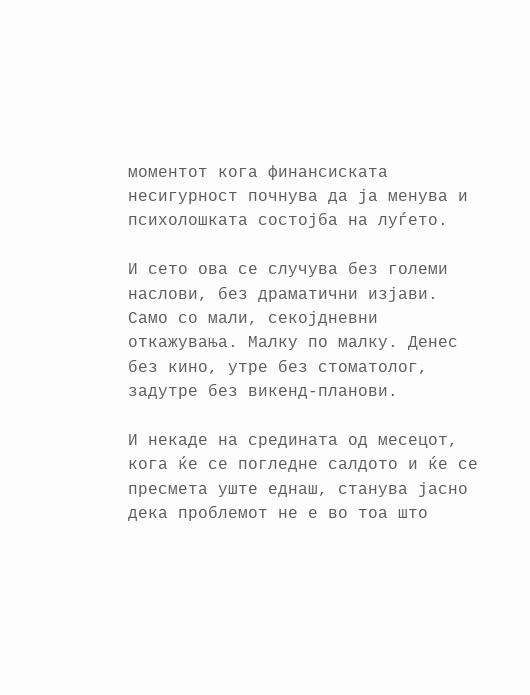моментот кога финансиската несигурност почнува да ја менува и психолошката состојба на луѓето.

И сето ова се случува без големи наслови, без драматични изјави. Само со мали, секојдневни откажувања. Малку по малку. Денес без кино, утре без стоматолог, задутре без викенд-планови.

И некаде на средината од месецот, кога ќе се погледне салдото и ќе се пресмета уште еднаш, станува јасно дека проблемот не е во тоа што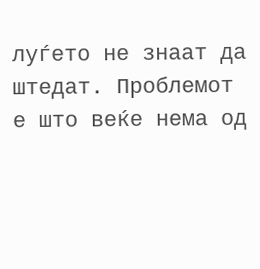луѓето не знаат да штедат. Проблемот е што веќе нема од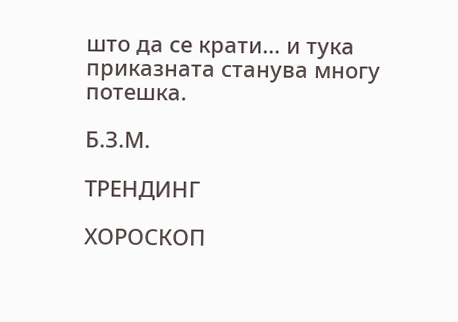што да се крати… и тука приказната станува многу потешка.

Б.З.М.

ТРЕНДИНГ

ХОРОСКОП